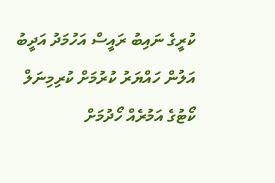ކުރީގެ ނައިބު ރައީސް އަހުމަދު އަދީބު އަލުން ހައްޔަރު ކުރުމަށް ކުރިމިނަލް ކޯޓުގެ އަމުރެއް ހޯދުމަށް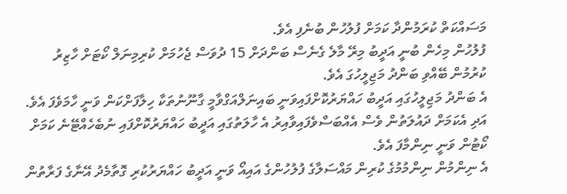މަސައްކަތް ކުރަމުންދާ ކަމަށް ފުލުހުން ބުނެފި އެވެ.
ފުލުހުން މިހެން ބުނީ އަދީބު މިރޭ މާލެ ގެނެސް ބަންދަށް 15 ދުވަސް ޖެހުމަށް ކުރިމިނަލް ކޯޓަށް ހާޒިރު ކުރުމުން ބޭއްވި ބަންދު މަޖިލީހުގަ އެވެ.
އެ ބަންދު މަޖިލީހުގައި އަދީބު ހައްޔަރުކޮށްފައިވަނީ ބައިނަލްއަގްވާމީ ގާނޫނުތަކާ ހިލާފަށްކަން ވަނީ ހާމަވެފަ އެވެ. އަދި އެކަމަށް ދައުލަތުން ވެސް އެއްބަސްވެފައިވާއިރު އެ ހާލަތުގައި އަދީބު ހައްޔަރުކޮށްފައި ނުބެހެއްޓޭނެ ކަމަށް ކޯޓުން ވަނީ ނިންމާފަ އެވެ.
އެ ނިންމުން ނިންމުމުގެ ކުރިން މައްސަލާގެ ފުލުހުންގެ އައިއޯ ވަނީ އަދީބު ހައްޔަރުކުރި ގޮތާމެދު އޭނާގެ ފަރާތުން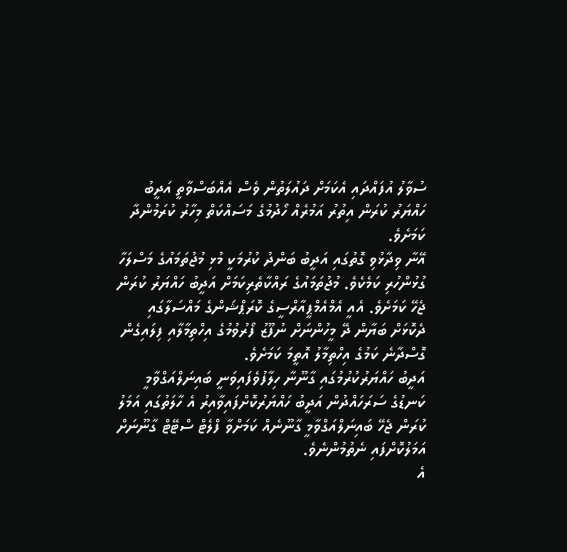ސުވާލު އުފައްދައި އެކަމަށް ދައުލަތުން ވެސް އެއްބަސްވާތީ އަދީބު ހައްޔަރު ކުރަން އިތުރު އަމުރެއް ހޯދުމުގެ މަސައްކަތް މިހާރު ކުރަމުންދާ ކަމަށެވެ.
އޭނާ ވިދާޅުވި ގޮތުގައި އަދީބު ބަންދު ކުރުމަކީ މުޅި މުޖުތަމައުގެ މަސްލަހާ ގުޅުންހުރި ކަމެކެވެ. މުޖުތަމައުގެ ރައްކާތެރިކަމަށް އަދީބު ހައްޔަރު ކުރަން ޖެހޭ ކަމަށެވެ. އެއީ އެމްއެމްޕީއާރްސީގެ ކޮރަޕްޝަންގެ މައްސަލާގައި ދެކޮޅަށް ބަޔާން ދޭ މީހުންނަށް ނުފޫޒު ފޯރުވުމުގެ އިހްތިމާލާއި ފިލައިގެން ގޮސްދާނެ ކަމުގެ އިހްތިމާލު އޮތީމަ ކަމަށެވެ.
އަދީބު ހައްޔަރުކުރުމުގައި ގާނޫނާ ހިލާފުވެފައިވަނީ ބައިނަލްއަގްވާމީ ކަނޑުގެ ސަރަހައްދުން އަދީބު ހައްޔަރުކޮށްފައިވާއިރު އެ ހާލަތުގައި އަމަލު ކުރަން ޖެހޭ ބައިނަލްއަގްވާމީ ގާނޫނެއް ކަމަށްވާ ފްލެޓް ސްޓޭޓް ގާނޫނަށް އަމަލުކޮށްފައި ނެތުމުންނެވެ.
އެ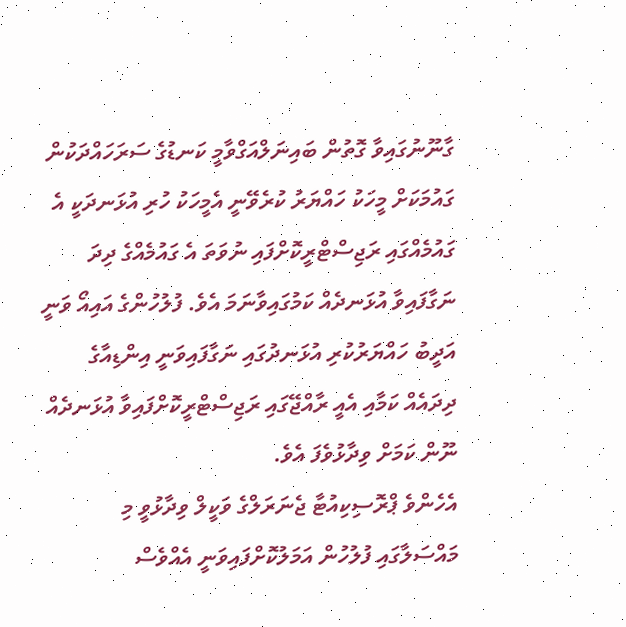ގާނޫނުގައިވާ ގޮތުން ބައިނަލްއަގްވާމީ ކަނޑުގެ ސަރަހައްދަކުން ގައުމަކަށް މީހަކު ހައްޔަރު ކުރެވޭނީ އެމީހަކު ހުރި އުޅަނދަކީ އެ ގައުމެއްގައި ރަޖިސްޓްރީކޮށްފައި ނުވަތަ އެ ގައުމެއްގެ ދިދަ ނަގާފައިވާ އުޅަނދެއް ކަމުގައިވާނަމަ އެވެ. ފުލުހުންގެ އައިއޯ ވަނީ އަދީބު ހައްޔަރުކުރި އުޅަނދުގައި ނަގާފައިވަނީ އިންޑިއާގެ ދިދައެއް ކަމާއި އެއީ ރާއްޖޭގައި ރަޖިސްޓްރީކޮށްފައިވާ އުޅަނދެއް ނޫން ކަމަށް ވިދާޅުވެފަ އެވެ.
އެހެންވެ ޕްރޮސިކިއުޓާ ޖެނަރަލްގެ ވަކީލް ވިދާޅުވީ މި މައްސަލާގައި ފުލުހުން އަމަލުކޮށްފައިވަނީ އެއްވެސް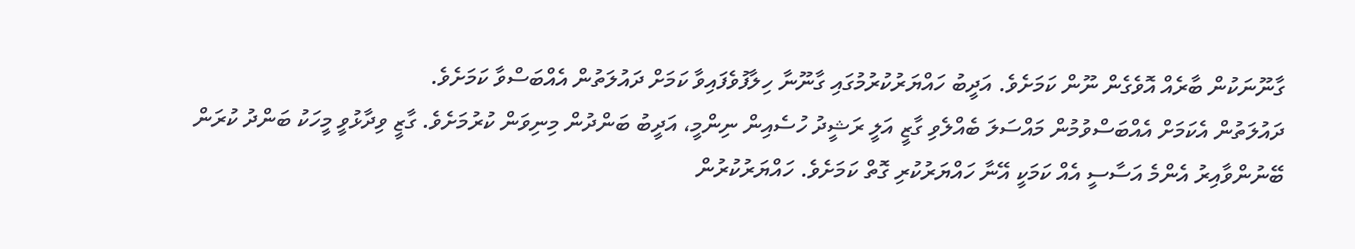ގާނޫނަކުން ބާރެއް އޮވެގެން ނޫން ކަމަށެވެ. އަދީބު ހައްޔަރުކުރުމުގައި ގާނޫނާ ހިލާފުވެފައިވާ ކަމަށް ދައުލަތުން އެއްބަސްވާ ކަމަށެވެ.
ދައުލަތުން އެކަމަށް އެއްބަސްވުމުން މައްސަލަ ބެއްލެވި ގާޒީ އަލީ ރަޝީދު ހުސެއިން ނިންމީ، އަދީބު ބަންދުން މިނިވަން ކުރުމަށެވެ. ގާޒީ ވިދާޅުވީ މީހަކު ބަންދު ކުރަން ބޭނުންވާއިރު އެންމެ އަސާސީ އެއް ކަމަކީ އޭނާ ހައްޔަރުކުރި ގޮތް ކަމަށެވެ. ހައްޔަރުކުރުން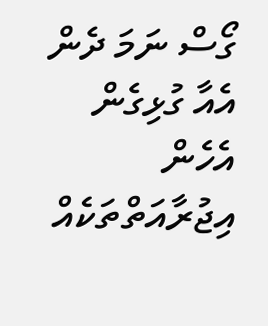ގޯސް ނަމަ ދެން އެއާ ގުޅިގެން އެހެން އިޖުރާއަތްތަކެއް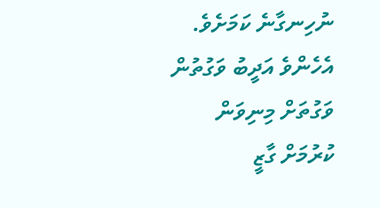ނުހިނގާނެ ކަމަށެވެ. އެހެންވެ އަދީބު ވަގުތުން ވަގުތަށް މިނިވަން ކުރުމަށް ގާޒީ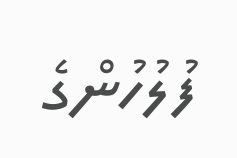ފުލުހުންގެ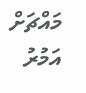މައްޗަށް އަމުރު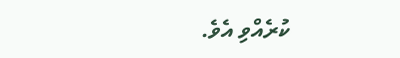ކުރެއްވި އެވެ.